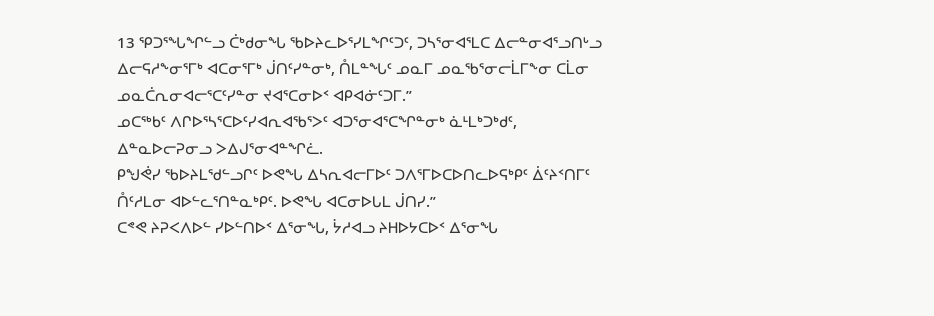13 ᕿᑐᕐᖓᖏᓪᓗ ᑖᒃᑯᓂᖓ ᖃᐅᔨᓚᐅᕐᓯᒪᖏᑦᑐᑦ, ᑐᓴᕐᓂᐊᕐᒪᑕ ᐃᓕᓐᓂᐊᕐᓗᑎᒡᓗ ᐃᓕᕋᓱᖕᓂᕐᒥᒃ ᐊᑕᓂᕐᒥᒃ ᒎᑎᑦᓯᓐᓂᒃ, ᑍᒪᓐᖓᑦ ᓄᓇᒥ ᓄᓇᖃᕐᓂᓕᒫᒥᖕᓂ ᑕᒫᓂ ᓄᓇᑖᕆᓂᐊᓕᕐᑕᑦᓯᓐᓂ ᔪᐊᕐᑕᓂᐅᑉ ᐊᑭᐊᓃᑦᑐᒥ.”
ᓄᑕᖅᑲᑦ ᐱᒋᐅᕐᓴᕐᑕᐅᑦᓯᐊᕆᐊᖃᕐᐳᑦ ᐊᑐᕐᓂᐊᕐᑕᖏᓐᓂᒃ ᓈᒻᒪᒃᑐᒃᑯᑦ, ᐃᓐᓇᐅᓕᕈᓂᓗ ᐳᐃᒍᕐᓂᐊᓐᖏᓛ.
ᑭᖑᕚᓯ ᖃᐅᔨᒪᖁᓪᓗᒋᑦ ᐅᕙᖓ ᐃᓴᕆᐊᓕᒥᐅᑦ ᑐᐱᕐᒥᐅᑕᐅᑎᓚᐅᕋᒃᑭᑦ ᐄᑦᔨᑉᑎᒥᑦ ᑍᑦᓱᒪᓂ ᐊᐅᓪᓚᕐᑎᓐᓇᒃᑭᑦ. ᐅᕙᖓ ᐊᑕᓂᐅᒐᒪ ᒎᑎᓯ.”
ᑕᕝᕙ ᔨᕈᐸᐱᐅᓪ ᓯᐅᓪᑎᐅᑉ ᐃᕐᓂᖓ, ᔮᓱᐊᓗ ᔨᕼᐅᔭᑕᐅᑉ ᐃᕐᓂᖓ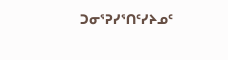ᑐᓂᕐᕈᓯᕐᑎᑦᓯᔨᓄᑦ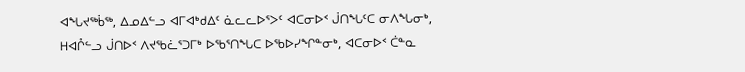ᐊᖓᔪᖅᑳᖅ, ᐃᓄᐃᓪᓗ ᐊᒥᐊᒃᑯᐃᑦ ᓈᓚᓚᐅᕐᐳᑦ ᐊᑕᓂᐅᑉ ᒎᑎᖓᑦᑕ ᓂᐱᖓᓂᒃ, ᕼᐊᒊᓪᓗ ᒎᑎᐅᑉ ᐱᔪᖃᓛᕐᑐᒥᒃ ᐅᖃᕐᑎᖓᑕ ᐅᖃᐅᓯᖏᓐᓂᒃ, ᐊᑕᓂᐅᑉ ᑖᓐᓇ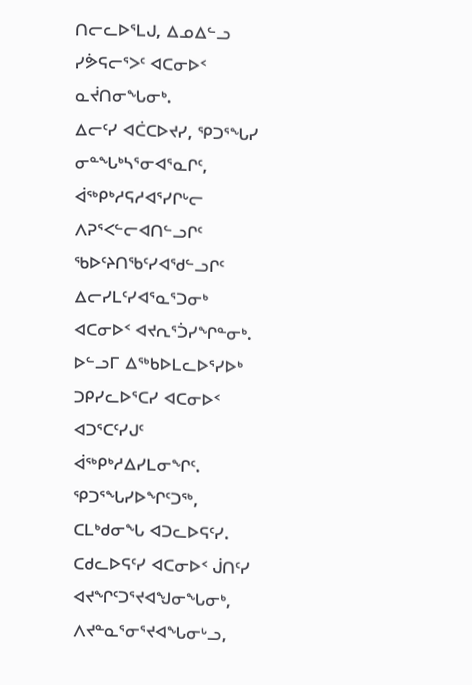ᑎᓕᓚᐅᕐᒪᒍ, ᐃᓄᐃᓪᓗ ᓯᕘᕋᓕᕐᐳᑦ ᐊᑕᓂᐅᑉ ᓇᔫᑎᓂᖓᓂᒃ.
ᐃᓕᑦᓯ ᐊᑖᑕᐅᔪᓯ, ᕿᑐᕐᖓᓯ ᓂᓐᖓᒃᓴᕐᓂᐊᕐᓇᒋᑦ, ᐋᖅᑭᒃᓱᕋᓱᐊᕐᓯᒋᒡᓕ ᐱᕈᕐᐸᓪᓕᐊᑎᓪᓗᒋᑦ ᖃᐅᑦᔨᑎᖃᑦᓯᐊᖁᓪᓗᒋᑦ ᐃᓕᓯᒪᑦᓯᐊᕐᓇᕐᑐᓂᒃ ᐊᑕᓂᐅᑉ ᐊᔪᕆᕐᑑᓯᖏᓐᓂᒃ.
ᐅᓪᓗᒥ ᐃᖅᑲᐅᒪᓚᐅᕐᓯᐅᒃ ᑐᑭᓯᓚᐅᕐᑕᓯ ᐊᑕᓂᐅᑉ ᐊᑐᕐᑕᑦᓯᒍᑦ ᐋᖅᑭᒃᓱᐃᓯᒪᓂᖏᑦ. ᕿᑐᕐᖓᓯᐅᖏᑦᑐᖅ, ᑕᒪᒃᑯᓂᖓ ᐊᑐᓚᐅᕋᑦᓯ. ᑕᑯᓚᐅᕋᑦᓯ ᐊᑕᓂᐅᑉ ᒎᑎᑦᓯ ᐊᔪᖏᑦᑐᕐᔪᐊᖑᓂᖓᓂᒃ, ᐱᔪᓐᓇᕐᓂᕐᔪᐊᖓᓂᒡᓗ,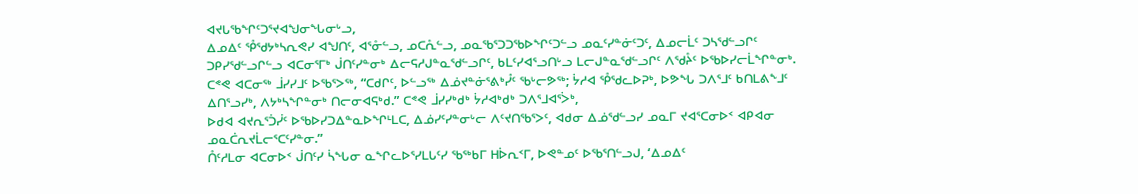ᐊᔪᒐᖃᖏᑦᑐᕐᔪᐊᖑᓂᖓᓂᒡᓗ,
ᐃᓄᐃᑦ ᕾᖁᔭᒃᓴᕆᕙᓯ ᐊᖑᑎᑦ, ᐊᕐᓁᓪᓗ, ᓄᑕᕅᓪᓗ, ᓄᓇᖃᕐᑐᑐᖃᐅᖏᑦᑐᓪᓗ ᓄᓇᑦᓯᓐᓃᑦᑐᑦ, ᐃᓄᓕᒫᑦ ᑐᓴᖁᓪᓗᒋᑦ ᑐᑭᓯᖁᓪᓗᒋᓪᓗ ᐊᑕᓂᕐᒥᒃ ᒎᑎᑦᓯᓐᓂᒃ ᐃᓕᕋᓱᒍᓐᓇᖁᓪᓗᒋᑦ, ᑲᒪᑦᓯᐊᕐᓗᑎᒡᓗ ᒪᓕᒍᓐᓇᖁᓪᓗᒋᑦ ᐱᖁᔧᑦ ᐅᖃᐅᓯᓕᒫᖏᓐᓂᒃ.
ᑕᕝᕙ ᐊᑕᓂᖅ ᒨᓯᓯᒧᑦ ᐅᖃᕐᐳᖅ, “ᑕᑯᒋᑦ, ᐅᓪᓗᖅ ᐃᓅᔪᓐᓃᕐᕕᒃᓮᑦ ᖃᒡᓕᕗᖅ; ᔮᓱᐊ ᕾᖁᓚᐅᕈᒃ, ᐅᕗᖓ ᑐᐱᕐᒧᑦ ᑲᑎᒪᕕᖕᒧᑦ ᐃᑎᕐᓗᓯᒃ, ᐱᔭᒃᓴᖏᓐᓂᒃ ᑎᓕᓂᐊᕋᒃᑯ.” ᑕᕝᕙ ᒨᓯᓯᒃᑯᒃ ᔮᓱᐊᒃᑯᒃ ᑐᐱᕐᒧᐊᕐᐴᒃ,
ᐅᑯᐊ ᐊᔪᕆᕐᑑᓰᑦ ᐅᖃᐅᓯᑐᐃᓐᓇᐅᖏᒻᒪᑕ, ᐃᓅᓯᑦᓯᓐᓂᒡᓕ ᐱᑦᔪᑎᖃᕐᐳᑦ, ᐊᑯᓂ ᐃᓅᖁᓪᓗᓯ ᓄᓇᒥ ᔪᐊᕐᑕᓂᐅᑉ ᐊᑭᐊᓂ ᓄᓇᑖᕆᔪᒫᓕᕐᑕᑦᓯᓐᓂ.”
ᑍᑦᓱᒪᓂ ᐊᑕᓂᐅᑉ ᒎᑎᑦᓯ ᓵᖓᓂ ᓇᖏᓚᐅᕐᓯᒪᒐᑦᓯ ᖃᖅᑲᒥ ᕼᐆᕆᑉᒥ, ᐅᕙᓐᓄᑦ ᐅᖃᕐᑎᓪᓗᒍ, ‘ᐃᓄᐃᑦ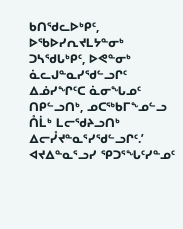ᑲᑎᖁᓚᐅᒃᑭᑦ, ᐅᖃᐅᓯᕆᔪᒪᔭᓐᓂᒃ ᑐᓴᖁᒐᒃᑭᑦ, ᐅᕙᓐᓂᒃ ᓈᓚᒍᓐᓇᓯᖁᓪᓗᒋᑦ ᐃᓅᓯᖏᑦᑕ ᓈᓂᖓᓄᑦ ᑎᑭᓪᓗᑎᒃ, ᓄᑕᖅᑲᒥᖕᓄᓪᓗ ᑍᒫᒃ ᒪᓕᖁᔨᓗᑎᒃ ᐃᓕᓮᔪᓐᓇᕐᓯᖁᓪᓗᒋᑦ.’
ᐊᔪᐃᓐᓇᕐᓗᓯ ᕿᑐᕐᖓᑦᓯᓐᓄᑦ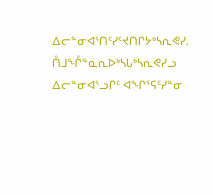ᐃᓕᓐᓂᐊᕐᑎᑦᓯᑦᔪᑎᒋᔭᒃᓴᕆᕙᓯ. ᑍᒧᖎᓐᓇᕆᐅᒃᓴᒐᒃᓴᕆᕙᓯᓗ ᐃᓕᓐᓂᐊᕐᓗᒋᑦ ᐊᖏᕐᕋᑦᓯᓐᓂ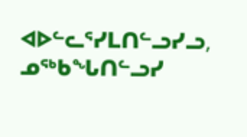ᐊᐅᓪᓚᕐᓯᒪᑎᓪᓗᓯᓗ, ᓄᖅᑲᖓᑎᓪᓗᓯ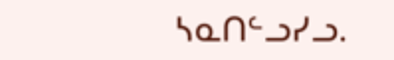ᓴᓇᑎᓪᓗᓯᓗ.